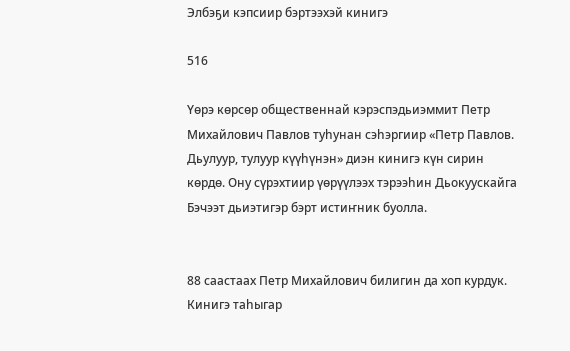Элбэҕи кэпсиир бэртээхэй кинигэ

516

Үөрэ көрсөр общественнай кэрэспэдьиэммит Петр Михайлович Павлов туһунан сэһэргиир «Петр Павлов. Дьулуур, тулуур күүһүнэн» диэн кинигэ күн сирин көрдө. Ону сүрэхтиир үөрүүлээх тэрээһин Дьокуускайга Бэчээт дьиэтигэр бэрт истиҥник буолла.


88 саастаах Петр Михайлович билигин да хоп курдук. Кинигэ таһыгар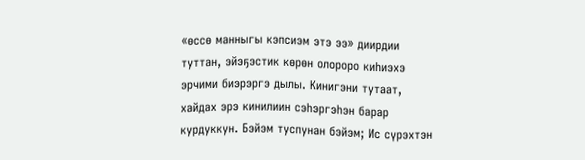«өссө манныгы кэпсиэм этэ ээ» диирдии туттан, эйэҕэстик көрөн олороро киһиэхэ эрчими биэрэргэ дылы. Кинигэни тутаат, хайдах эрэ кинилиин сэһэргэһэн барар курдуккун. Бэйэм туспунан бэйэм; Ис сүрэхтэн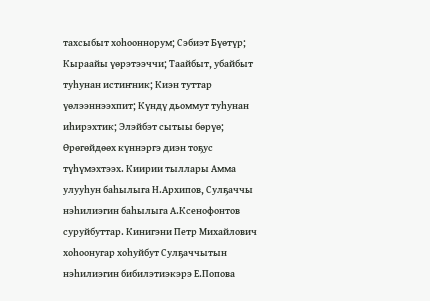тахсыбыт хоһооннорум; Сэбиэт Бүөтүр; Кыраайы үөрэтээччи; Таайбыт, убайбыт туһунан истиҥник; Киэн туттар үөлээннээхпит; Күндү дьоммут туһунан иһирэхтик; Элэйбэт сытыы бөрүө; Өрөгөйдөөх күннэргэ диэн тоҕус түһүмэхтээх. Киирии тыллары Амма улууһун баһылыга Н.Архипов, Сулҕаччы нэһилиэгин баһылыга А.Ксенофонтов суруйбуттар. Кинигэни Петр Михайлович хоһоонугар хоһуйбут Сулҕаччытын нэһилиэгин бибилэтиэкэрэ Е.Попова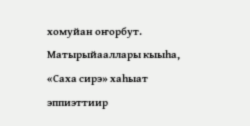хомуйан оҥорбут. Матырыйааллары кыыһа, «Саха сирэ» хаһыат эппиэттиир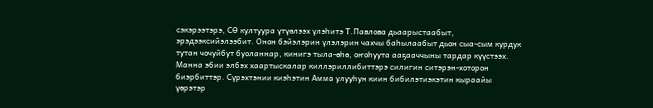сэкэрээтэрэ, СӨ култуура үтүөлээх үлэһитэ Т.Павлова дьаарыстаабыт, эрэдээксийэлээбит. Онон бэйэлэрин үлэлэрин чахчы баһылаабыт дьон сыа-сым курдук тутан чочуйбут буоланнар, кинигэ тыла-өһө, оҥоһуута ааҕааччыны тардар күүстээх. Манна эбии элбэх хаартыскалар киллэриллибиттэрэ силигин ситэрэн-хоторон биэрбиттэр. Сүрэхтэнии киэһэтин Амма улууһун киин бибилэтиэкэтин кыраайы үөрэтэр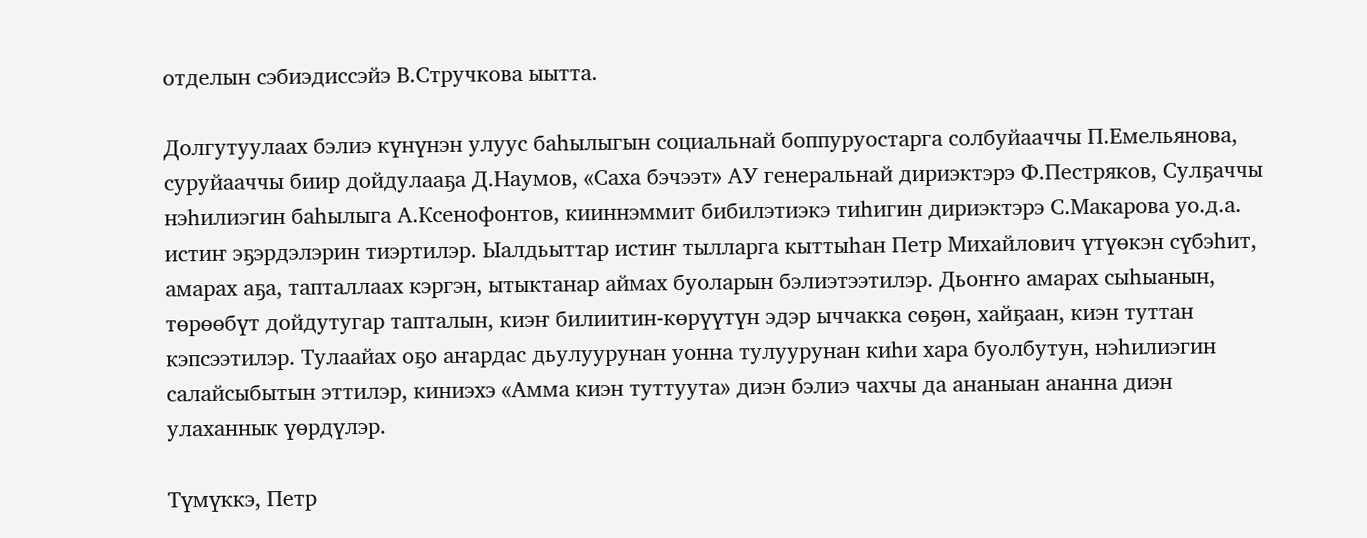отделын сэбиэдиссэйэ В.Стручкова ыытта.

Долгутуулаах бэлиэ күнүнэн улуус баһылыгын социальнай боппуруостарга солбуйааччы П.Емельянова, суруйааччы биир дойдулааҕа Д.Наумов, «Саха бэчээт» АУ генеральнай дириэктэрэ Ф.Пестряков, Сулҕаччы нэһилиэгин баһылыга А.Ксенофонтов, кииннэммит бибилэтиэкэ тиһигин дириэктэрэ С.Макарова уо.д.а. истиҥ эҕэрдэлэрин тиэртилэр. Ыалдьыттар истиҥ тылларга кыттыһан Петр Михайлович үтүөкэн сүбэһит, амарах аҕа, тапталлаах кэргэн, ытыктанар аймах буоларын бэлиэтээтилэр. Дьоҥҥо амарах сыһыанын, төрөөбүт дойдутугар тапталын, киэҥ билиитин-көрүүтүн эдэр ыччакка сөҕөн, хайҕаан, киэн туттан кэпсээтилэр. Тулаайах оҕо аҥардас дьулуурунан уонна тулуурунан киһи хара буолбутун, нэһилиэгин салайсыбытын эттилэр, киниэхэ «Амма киэн туттуута» диэн бэлиэ чахчы да ананыан ананна диэн улаханнык үөрдүлэр.

Түмүккэ, Петр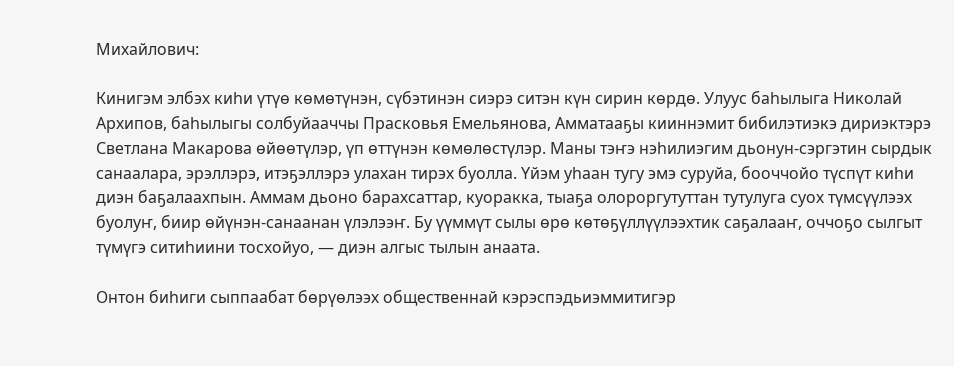Михайлович:

Кинигэм элбэх киһи үтүө көмөтүнэн, сүбэтинэн сиэрэ ситэн күн сирин көрдө. Улуус баһылыга Николай Архипов, баһылыгы солбуйааччы Прасковья Емельянова, Амматааҕы кииннэмит бибилэтиэкэ дириэктэрэ Светлана Макарова өйөөтүлэр, үп өттүнэн көмөлөстүлэр. Маны тэҥэ нэһилиэгим дьонун-сэргэтин сырдык санаалара, эрэллэрэ, итэҕэллэрэ улахан тирэх буолла. Үйэм уһаан тугу эмэ суруйа, бооччойо түспүт киһи диэн баҕалаахпын. Аммам дьоно барахсаттар, куоракка, тыаҕа олороргутуттан тутулуга суох түмсүүлээх буолуҥ, биир өйүнэн-санаанан үлэлээҥ. Бу үүммүт сылы өрө көтөҕүллүүлээхтик саҕалааҥ, оччоҕо сылгыт түмүгэ ситиһиини тосхойуо, — диэн алгыс тылын анаата.

Онтон биһиги сыппаабат бөрүөлээх общественнай кэрэспэдьиэммитигэр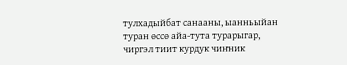тулхадыйбат санааны, ыанньыйан туран өссө айа-тута турарыгар, чиргэл тиит курдук чиҥник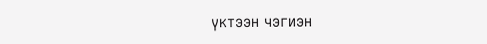үктээн чэгиэн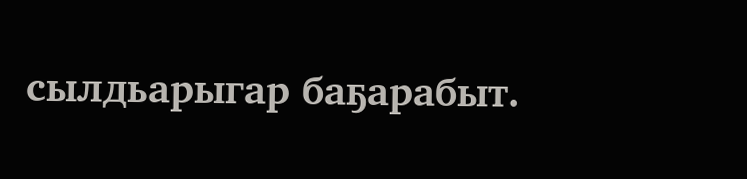сылдьарыгар баҕарабыт.